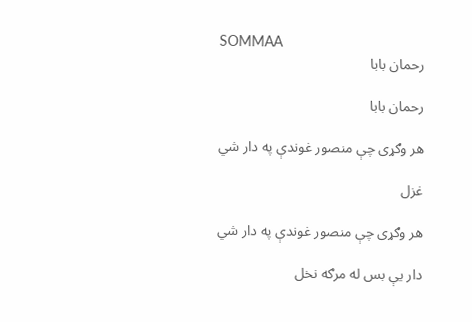SOMMAA
رحمان بابا

رحمان بابا

هر وګړی چې منصور غوندې په دار شي

غزل

هر وګړی چې منصور غوندې په دار شي

دار يې بس له مرګه نخل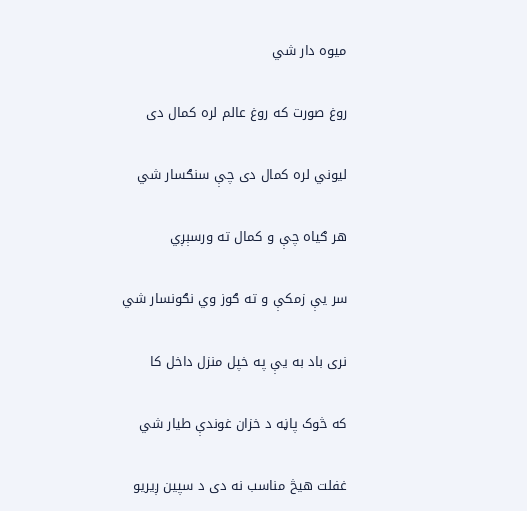ميوه دار شي

روغ صورت که روغ عالم لره کمال دی

ليوني لره کمال دی چې سنګسار شي

هر ګياه چې و کمال ته ورسېږي

سر يې زمکې و ته ګوز وي نګونسار شي

نری باد به يې په خپل منزل داخل کا

که څوک پاڼه د خزان غوندې طيار شي

غفلت هيڅ مناسب نه دی د سپين ږيريو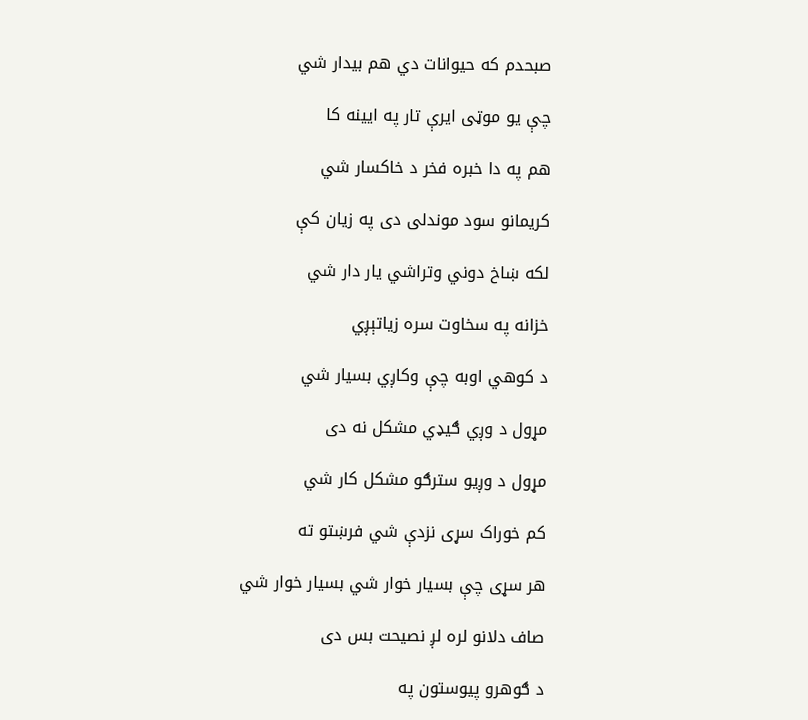صبحدم که حيوانات دي هم بيدار شي

چې يو موټی ايرې تار په ايينه کا

هم په دا خبره فخر د خاکسار شي

کريمانو سود موندلی دی په زيان کې

لکه ښاخ دوني وتراشي يار دار شي

خزانه په سخاوت سره زياتېږي

د کوهي اوبه چې وکاږي بسيار شي

مړول د وږي ګيډي مشکل نه دی

مړول د وږيو سترګو مشکل کار شي

کم خوراک سړی نزدې شي فرښتو ته

هر سړی چې بسيار خوار شي بسيار خوار شي

صاف دلانو لره لږ نصيحت بس دی

د ګوهرو پيوستون په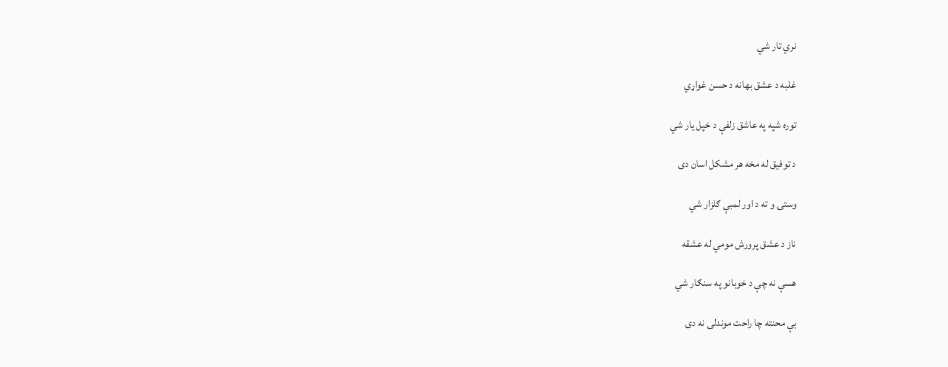نري تار شي

غلبه د عشق بهانه د حسن غواړي

توره شپه په عاشق زلفې د خپل يار شي

د توفيق له مخه هر مشکل اسان دی

وستۍ و ته د اور لمبې ګلزار شي

ناز د عشق پرورش مومي له عشقه

هسې نه چې د خوبانو په سنګار شي

بې محنته چا راحت موندلی نه دی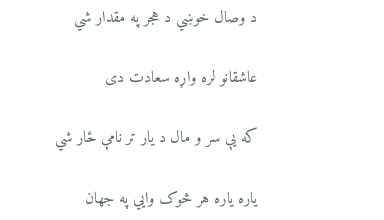د وصال خوښي د هجر په مقدار شي

عاشقانو لره واړه سعادت دی

که يې سر و مال د يار تر نامې ځار شي

ياره ياره هر څوک وايي په جهان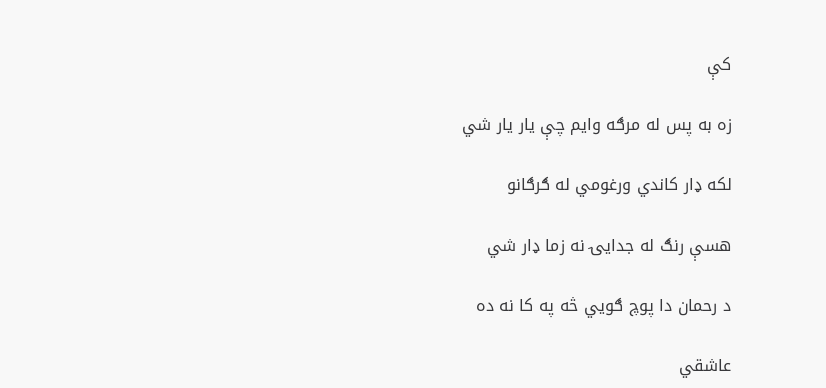کې

زه به پس له مرګه وايم چې يار يار شي

لکه ډار کاندي ورغومي له ګرګانو

هسې رنګ له جدايۍ نه زما ډار شي

د رحمان دا پوچ ګويي څه په کا نه ده

عاشقي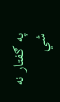په ګفتار نه شي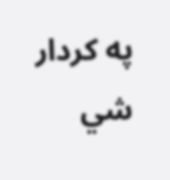په کردار شي